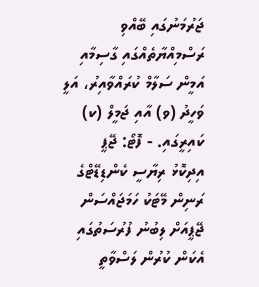ޖަރުމަނުގައި ބޭއްވި ރަސްމިއްޔާތެއްގައި ގާސިމާއި އަމީން ސަލާމް ކުރައްވާއިރު، އަލީ ވަހީދު (ވ) އާއި ޖަމީލް (ކ) ކައިރީގައި. - ފޮޓޯ: ޖޭޕީ
އިދިކޮޅު ރިޔާސީ ކެންޑިޑޭޓްގެ ރަނިން މޭޓަކު ހަމަޖައްސަން ޖޭޕީއަށް ލިބުނު ފުރުސަތުގައި އެކަން ކުރުން ލަސްވާތީ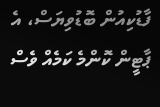ފާޑުކިއުން ބޮޑުވިޔަސް، އެ ޕާޓީން ކޮންމެ ކަމެއް ވެސް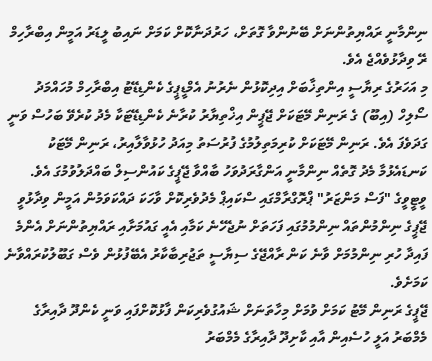ނިންމާނީ ރައްޔިތުންނަށް ބޭނުންވާ ގޮތަށް، ހަރުދަނާކޮށް ކަމަށް ނައިބު ލީޑަރު އަމީން އިބްރާހިމް ރޭ ވިދާޅުވެއްޖެ އެވެ.
މި އަހަރުގެ ރިޔާސީ އިންތިޚާބަށް އިދިކޮޅުން ނެރުނު އެމްޑީޕީގެ ކެންޑިޑޭޓު އިބްރާހިމް މުހައްމަދު ސޯލިހް (އިބޫ) ގެ ރަނިން މޭޓަކަށް ޖޭޕީން އިޚްތިޔާރު ކުރާނެ ކެންޑިޑޭޓަކާ މެދު ކުރެވޭ ބަހުސް ވަނީ ގަދަވެފަ އެވެ. ރަނިން މޭޓަކަށް ކުރިމަތިލުމުގެ ފުރުސަތު މިއަދު ހުޅުވާލާއިރު، ރަނިން މޭޓަކު ކަނޑައެޅުމާ މެދު ގޮތެއް ނިންމާނީ އަންގާރަދުވަހު ބާއްވާ ޖޭޕީގެ ކައުންސިލް ބައްދަލުވުމުގަ އެވެ.
ވީޓީވީގެ "ފަސް މަންޒަރު" ޕްރޮގްރާމްގައި ސްކައިޕް މެދުވެރިކޮށް ވާހަކަ ދައްކަވަމުން އަމީން ވިދާޅުވީ ޖޭޕީގެ ނިންމުންތައް ނިންމުމުގައި ފަހަތަށް ނުޖެހޭނެ ކަމާއި އެއީ ގައުމަށާއި ރައްޔިތުންނަށް އެންމެ ފައިދާ ހުރި ނިންމުމަށް ވާނެ ކަން ރާއްޖޭގެ ސިޔާސީ ތަޖުރިބާކާރު އެބޭފުޅުން ވެސް ގަބޫލުކުރައްވާނެ ކަމަށެވެ.
ޖޭޕީގެ ރަނިން މޭޓު ކަމަށް ވުމަށް މިހާތަނަށް ޝައުގުވެރިކަން ފާޅުކޮށްފައި ވަނީ ކެންދޫ ދާއިރާގެ މެމްބަރު އަލީ ހުސެއިން އާއި ކާށިދޫ ދާއިރާގެ މެމްބަރު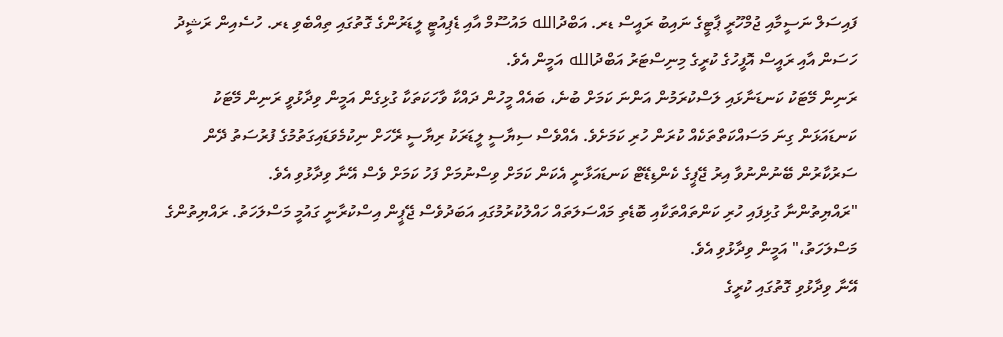ފައިސަލް ނަސީމާއި ޖުމްހޫރީ ޕާޓީގެ ނައިބު ރައީސް ޑރ. އަބްދުالله މައުސޫމް އާއި ޑެޕިއުޓީ ލީޑަރުންގެ ގޮތުގައި ތިއްބެވި ޑރ. ހުސެއިން ރަޝީދު ހަސަން އާއި ރައީސް އޮފީހުގެ ކުރީގެ މިނިސްޓަރު އަބްދުالله އަމީން އެވެ.
ރަނިން މޭޓަކު ކަނޑަނާޅައި ލަސްކުރަމުން އަންނަ ކަމަށް ބުނެ، ބައެއް މީހުން ދައްކާ ވާހަކަތަކާ ގުޅިގެން އަމީން ވިދާޅުވީ ރަނިން މޭޓަކު ކަނޑައަޅަން ގިނަ މަސައްކަތްތަކެއް ކުރަން ހުރި ކަމަށެވެ. އެއްވެސް ސިޔާސީ ލީޑަރަކު ރިޔާސީ ރޭހަށް ނިކުމެވަޑައިގަތުމުގެ ފުރުސަތު ދޭން ސަރުކާރުން ބޭނުންނުވާ އިރު ޖޭޕީގެ ކެންޑިޑޭޓް ކަނޑައަޅާނީ އެކަން ކަމަށް ވިސްނުމަށް ފަހު ކަމަށް ވެސް އޭނާ ވިދާޅުވި އެވެ.
"ރައްޔިތުންނާ ގުޅިފައި ހުރި ކަންތައްތަކާއި ބޮޑެތި މައްސަލަތައް ހައްލުކުރުމުގައި އަބަދުވެސް ޖޭޕީން އިސްކުރާނީ ގައުމީ މަސްލަހަތު. ރައްޔިތުންގެ މަސްލަހަތު،" އަމީން ވިދާޅުވި އެވެ.
އޭނާ ވިދާޅުވި ގޮތުގައި ކުރީގެ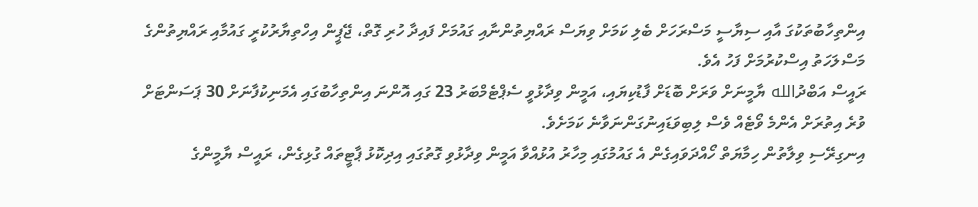އިންތިހާބުތަކުގަ އާއި ސިޔާސީ މަސްރަހަށް ބެލި ކަމަށް ވިޔަސް ރައްޔިތުންނާއި ގައުމަށް ފައިދާ ހުރި ގޮތް، ޖޭޕީން އިހްތިޔާރުކުރީ ގައުމާއި ރައްޔިތުންގެ މަސްލަހަތު އިސްކުރުމަށް ފަހު އެވެ.
ރައީސް އަބްދުالله ޔާމީނަށް ވަރަށް ބޮޑަށް ފާޑުކިޔައި، އަމީން ވިދާޅުވީ ސެޕްޓެމްބަރު 23 ގައި އޮންނަ އިންތިހާބުގައި އެމަނިކުފާނަށް 30 ޕަސަންޓަށް ވުރެ އިތުރަށް އެންމެ ވޯޓެއް ވެސް ލިބިވަޑައިނުގަންނަވާނެ ކަމަށެވެ.
އިނގިރޭސި ވިލާތުން ހިމާޔަތް ހޯއްދަވައިގެން އެ ގައުމުގައި މިހާރު އުޅުއްވާ އަމީން ވިދާޅުވި ގޮތުގައި އިދިކޮޅު ޕާޓީތައް ގުޅިގެން، ރައީސް ޔާމީންގެ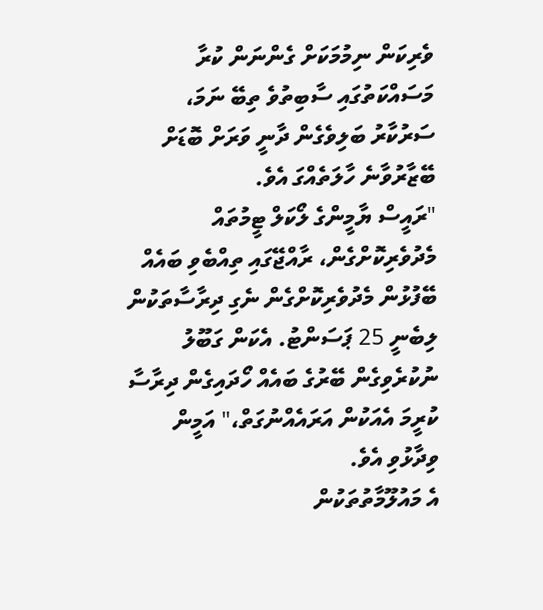ވެރިކަން ނިމުމަކަށް ގެންނަން ކުރާ މަސައްކަތުގައި ސާބިތުވެ ތިބޭ ނަމަ، ސަރުކާރު ބަލިވެގެން ދާނީ ވަރަށް ބޮޑަށް ބޭޒާރުވާނެ ހާލަތެއްގަ އެވެ.
"ރައީސް ޔާމީންގެ ލޯކަލް ޓީމުތައް މެދުވެރިކޮށްގެން، ރާއްޖޭގައި ތިއްބެވި ބައެއް ބޭފުޅުން މެދުވެރިކޮށްގެން ނެގި ދިރާސާތަކުން ލިބެނީ 25 ޕަސަންޓު. އެކަން ގަބޫލު ނުކުރެވިގެން ބޭރުގެ ބައެއް ހޯދައިގެން ދިރާސާ ކުރީމަ އެއަކުން އަރައެއްނުގަތް،" އަމީން ވިދާޅުވި އެވެ.
އެ މައުލޫމާތުތަކުން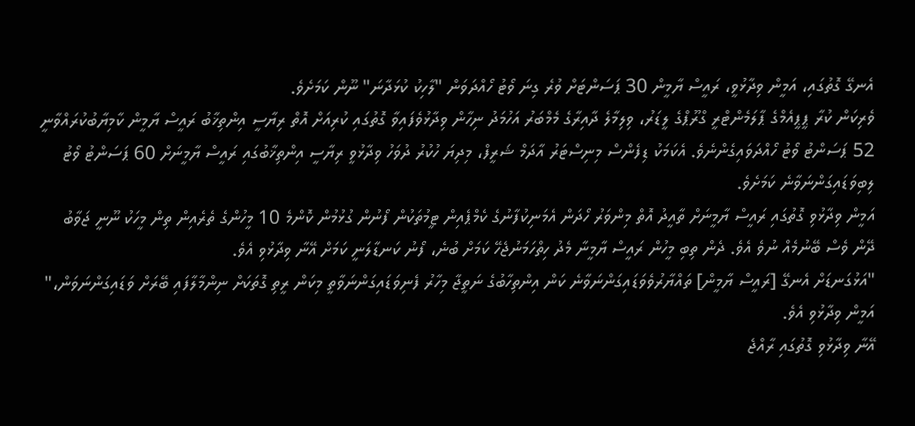އެނގޭ ގޮތުގައި، އަމީން ވިދާޅުވީ، ރައީސް ޔާމީން 30 ޕަސަންޓަށް ވުރެ ގިނަ ވޯޓު ހޯއްދަވަން "ލާހިކު ކުޅަދާނަ" ނޫން ކަމަށެވެ.
ވެރިކަން ކުރާ ޕީޕީއެމްގެ ޕާލަމެންޓްރީ ގްރޫޕްގެ ލީޑަރު، ވިލިމާލެ ދާއިރާގެ މެމްބަރު އަހުމަދު ނިހާން ވިދާޅުވެފައިވާ ގޮތުގައި ކުރިއަށް އޮތް ރިޔާސީ އިންތިޚާބު ރައީސް ޔާމީން ކާމިޔާބުކުރައްވާނީ 52 ޕަސަންޓު ވޯޓު ހޯއްދަވައިގެންނެވެ. އެކަމަކު ޑިފެންސް މިނިސްޓަރު އާދަމް ޝަރީފް، މިދިޔަ ހުކުރު ދުވަހު ވިދާޅުވީ ރިޔާސީ އިންތިޚާބުގައި ރައީސް ޔާމީނަށް 60 ޕަސަންޓު ވޯޓު ލިބިވަޑައިގަންނަވާނެ ކަމަށެވެ.
އަމީން ވިދާޅުވި ގޮތުގައި ރައީސް ޔާމީނަށް ތާއީދު އޮތް މިންވަރު ހޯދަން އެމަނިކުފާނުގެ ކެމްޕެއިން ޓީމުތަކުން ފޯނުން ގުޅުމުން ކޮންމެ 10 މީހުންގެ ތެރެއިން ތިން މީހަކު ނޫނީ ޖަވާބު ދޭން ވެސް ބޭނުމެއް ނުވެ އެވެ. ދެން ތިބި މީހުން ރައީސް ޔާމީނާ މެދު ހިތްހަމަނުޖެހޭ ކަމަށް ބުނެ، ފޯނު ކަނޑާލަނީ ކަމަށް އޭނާ ވިދާޅުވި އެވެ.
"އަޅުގަނޑަށް އެނގޭ [ރައީސް ޔާމީން] ތައްޔާރުވެވަޑައިގަންނަވާނެ ކަން އިންތިހާބުގެ ނަތީޖާ މިހާރު ފެނިވަޑައިގަންނަވާތީ މިކަން ރީތި ގޮތަކަށް ނިންމާލާފައި ބޭރަށް ވަޑައިގަންނަވަން،" އަމީން ވިދާޅުވި އެވެ.
އޭނާ ވިދާޅުވި ގޮތުގައި ރާއްޖެ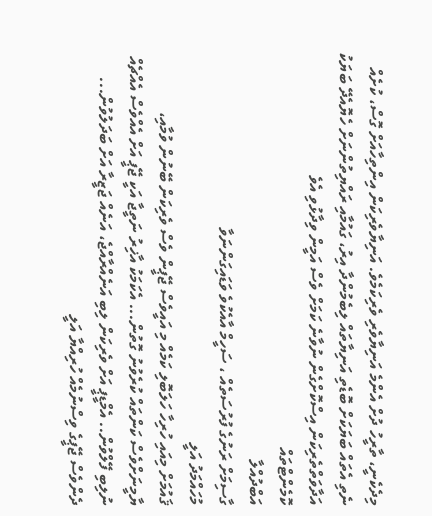މިދެކެނީ، ތާރީހު ދުށް އެންމެ އަނިޔާވެރި ވެރިކަމެވެ. އަނިޔާވެރިކަން އިންތިހާއަށް ގޮސް، ކުށެއް ނެތި އެތައް ބަޔަކަށް ބޮޑެތި އަނިޔާތައް ލިބެމުންދާ އިރު، ގައުމާއި ރައްޔިތުންނަށް ހެޔޮއެދޭ ބަޔަކު އަދާވަތްތެރިކަން އިސްކޮށްގެން ނުވާނެ ކަމަށް ވެސް އަމީން ވިދާޅުވި އެވެ
ކޮމެންޓްތައް
އަބްދުއްލާ
ގާސިމަށް ރަނުގެ ފުރުސަތެއް ، ސަހީމް އާއެކުވެ ވަޑައިގަންނަވާ
މުހައްމަދު އަލީ
ޤައުމަށް މިއައި ހުރިހާ ހަލަބޮލި ކަމެއް މި އައީވެސް ޖޭޕީން ވެސް ވެރިކަން ބޭނުން ވުމާއި، ޔާމީނަށްވެސް ކަންތައް ކުރެވުނު ގޮތުން... އެކަމަކު އާޚިރު ނަތީޖާ އަކީ ޖޭޕީ އަށް އެއްވެސް އެއްޗެއް ނުލިބި ފޭލްވުން.. އެމްޑީޕީ އަށް ވެރިކަން ލިބި އަނެއްރާއްޖެ، އަނެއް ޖަޒީރާ އަށް ބަދަލުވުން... ދެންވެސް ޖޭޕީގެ ވިސްނުމެއް ހުރިއްޔާ އަލީ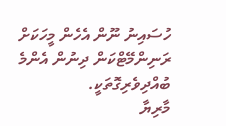ހުސައިނު ނޫން އެހެން މީހަކަށް ރަނިންމޭޓްކަން ދިނުން އެންމެ ބުއްދިވެރިގޮތަކީ.
މާރިޔާ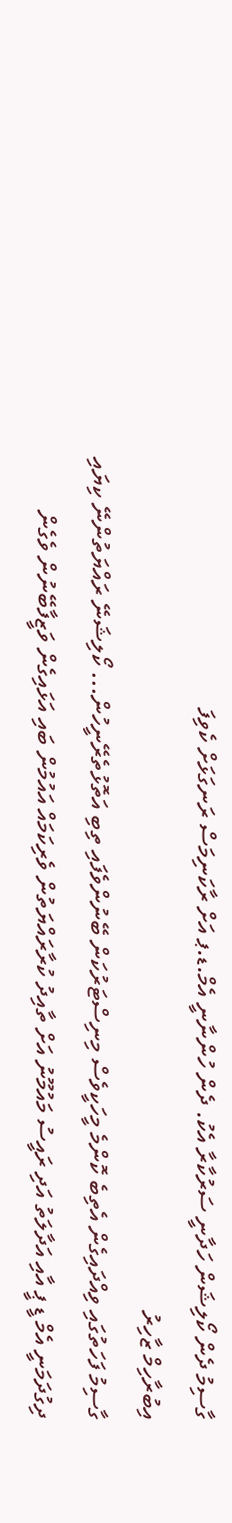ގާސިމު ދެން ކޯލިޝަން ހަދާނީ ސަރުކާރާ އެކު. ދެން ހުންނާނީ އެމް.ޑ.ޕ އަށް ރާކަނިމަސް ރަނގަޅަށް ކެވިފަ
އިބުރާހިމް ޒާހިރު
ގާސިމު ފަހަތުގައި ވިއްދައިގެން އެތިބެ ކޮންމެ މީހަކީވެސް މިނިސްޓަރުކަން ބޭނުންވެފައި ތިބި އަތޮޅުތެރޭނީހުން... ކޯލިޝަނޭ ރައްޔަތުންނޭ ކިޔައި ދިގުދަމަނީ އެމް ޑީ ޕީ އާއި އަދާލަތު އަދި ރައީސު މައުމޫނު އަށް ތާއިދު ކުރާރައްޔަތުން ވެރިކަމައް އައުމުން ބައި އަޅައިގެން ވަޒީފާބޭނުން ވެގެން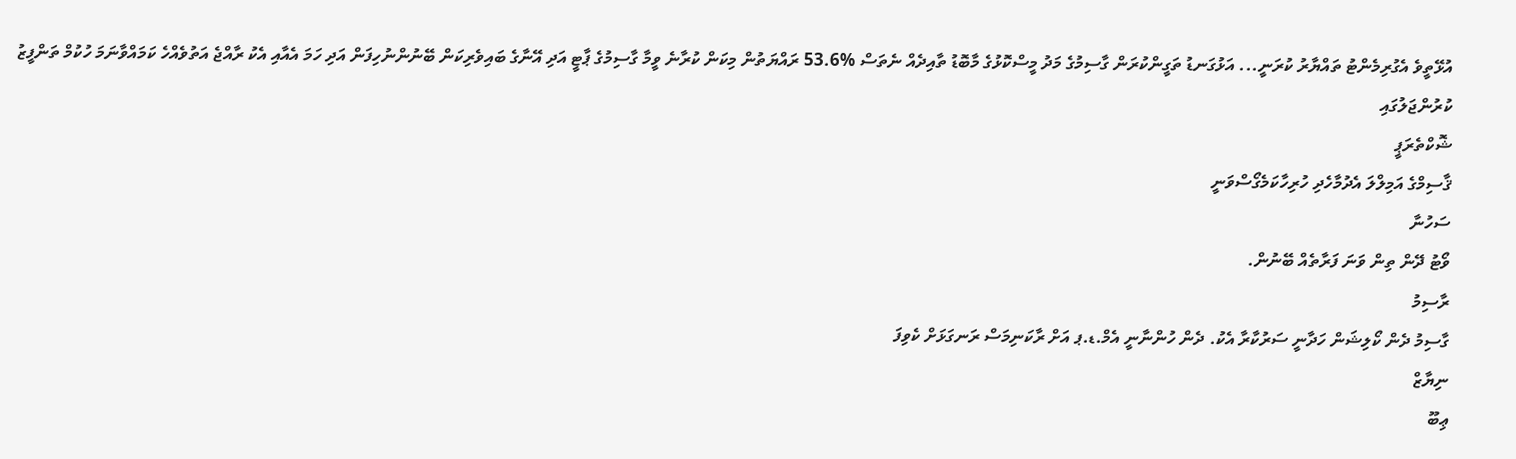އުޅޭތީވެ އެގުރިމެންޓު ތައްޔާރު ކުރަނީ... އަޅުގަނޑު ތަގީންކުރަން ގާސިމުގެ މަދު މީސްކޮޅުގެ މާބޮޑު ތާއިދެއް ނެތަސް %53.6 ރައްޔަތުން މިކަން ކުރާނެ ވީމާ ގާސިމުގެ ޕާޓީ އަދި އޭނާގެ ބައިވެރިކަން ބޭނުންނުހިފަން އަދި ހަމަ އެއާއި އެކު ރާއްޖެ އަތުވެއްހެ ކަމައްވާނަމަ ހުކުމް ތަންފީޒު ކުރުންޖަލުގައި
ޝޮކްތެރަޕީ
ޤާސިމްގެ އަމިލްލަ އެދުމާހެދި ހުރިހާކަމެގޯސްވަނީ
ސަހުނާ
ވޯޓު ދޭން ތިން ވަނަ ފަރާތެއް ބޭނުން.
ރާސިމު
ގާސިމު ދެން ކޯލިޝަން ހަދާނީ ސަރުކާރާ އެކު. ދެން ހުންނާނީ އެމް.ޑ.ޕ އަށް ރާކަނިމަސް ރަނގަޅަށް ކެވިފަ
ނިޔާޒް
ޢިބޫ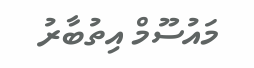މައުސޫމް އިތުބާރު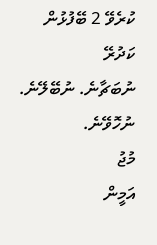ކުރެވޭ 2 ބޭފުޅުން
ކަދުރޭ
ނުބަޗާނެ. ނުބޭލޭނެ. ނުހޮވޭނެ.
މުޖު
އަމީން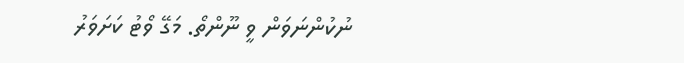ނުކުންނަވަން ވީ ނޫންތޯ. މަގޭ ވޯޓު ކަށަވަރު